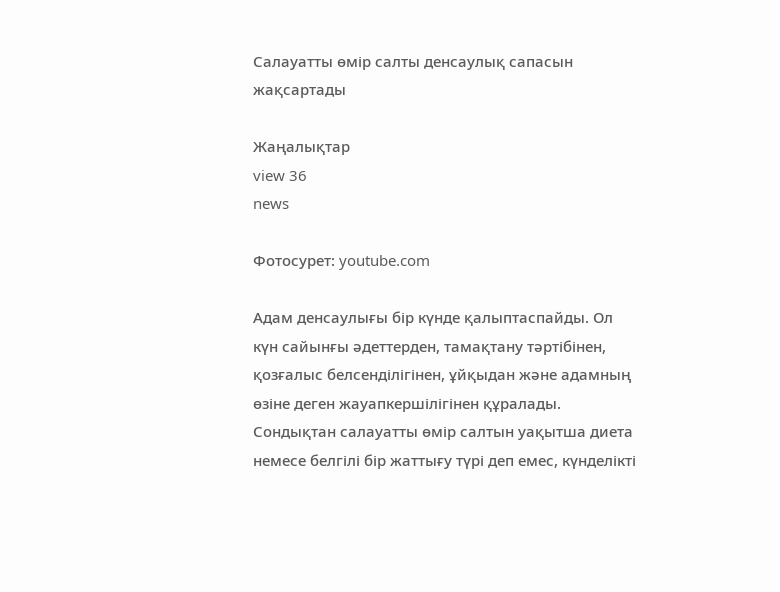Салауатты өмір салты денсаулық сапасын жақсартады

Жаңалықтар
view 36
news

Фотосурет: youtube.com

Адам денсаулығы бір күнде қалыптаспайды. Ол күн сайынғы әдеттерден, тамақтану тәртібінен, қозғалыс белсенділігінен, ұйқыдан және адамның өзіне деген жауапкершілігінен құралады. Сондықтан салауатты өмір салтын уақытша диета немесе белгілі бір жаттығу түрі деп емес, күнделікті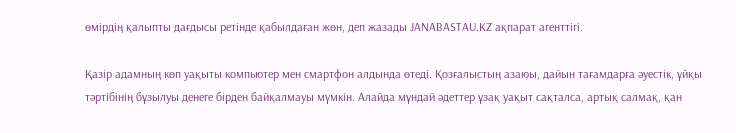өмірдің қалыпты дағдысы ретінде қабылдаған жөн, деп жазады JANABASTAU.KZ ақпарат агенттігі.

Қазір адамның көп уақыты компьютер мен смартфон алдында өтеді. Қозғалыстың азаюы, дайын тағамдарға әуестік, ұйқы тәртібінің бұзылуы денеге бірден байқалмауы мүмкін. Алайда мұндай әдеттер ұзақ уақыт сақталса, артық салмақ, қан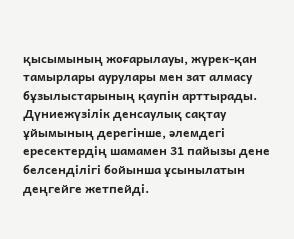қысымының жоғарылауы, жүрек-қан тамырлары аурулары мен зат алмасу бұзылыстарының қаупін арттырады. Дүниежүзілік денсаулық сақтау ұйымының дерегінше, әлемдегі ересектердің шамамен 31 пайызы дене белсенділігі бойынша ұсынылатын деңгейге жетпейді.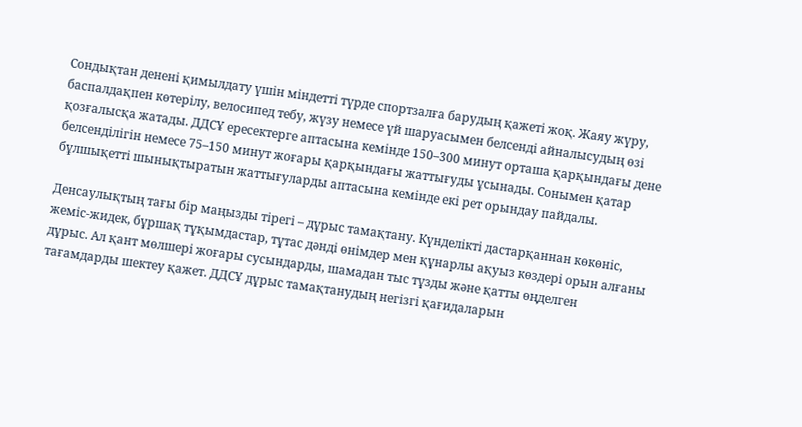Сондықтан денені қимылдату үшін міндетті түрде спортзалға барудың қажеті жоқ. Жаяу жүру, баспалдақпен көтерілу, велосипед тебу, жүзу немесе үй шаруасымен белсенді айналысудың өзі қозғалысқа жатады. ДДСҰ ересектерге аптасына кемінде 150–300 минут орташа қарқындағы дене белсенділігін немесе 75–150 минут жоғары қарқындағы жаттығуды ұсынады. Сонымен қатар бұлшықетті шынықтыратын жаттығуларды аптасына кемінде екі рет орындау пайдалы.

Денсаулықтың тағы бір маңызды тірегі – дұрыс тамақтану. Күнделікті дастарқаннан көкөніс, жеміс-жидек, бұршақ тұқымдастар, тұтас дәнді өнімдер мен құнарлы ақуыз көздері орын алғаны дұрыс. Ал қант мөлшері жоғары сусындарды, шамадан тыс тұзды және қатты өңделген тағамдарды шектеу қажет. ДДСҰ дұрыс тамақтанудың негізгі қағидаларын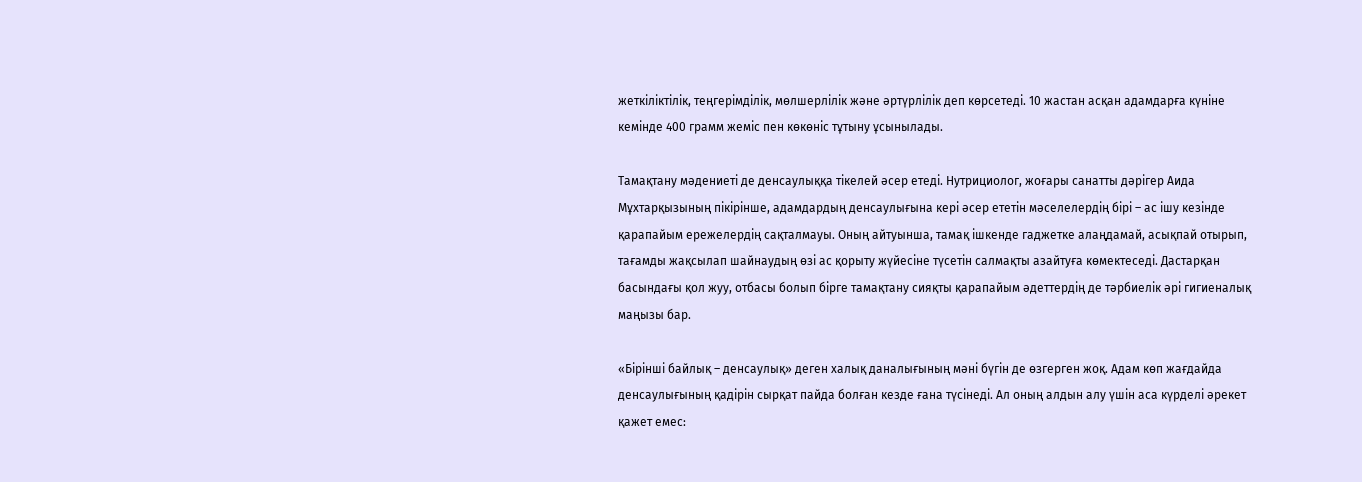жеткіліктілік, теңгерімділік, мөлшерлілік және әртүрлілік деп көрсетеді. 10 жастан асқан адамдарға күніне кемінде 400 грамм жеміс пен көкөніс тұтыну ұсынылады.

Тамақтану мәдениеті де денсаулыққа тікелей әсер етеді. Нутрициолог, жоғары санатты дәрігер Аида Мұхтарқызының пікірінше, адамдардың денсаулығына кері әсер ететін мәселелердің бірі – ас ішу кезінде қарапайым ережелердің сақталмауы. Оның айтуынша, тамақ ішкенде гаджетке алаңдамай, асықпай отырып, тағамды жақсылап шайнаудың өзі ас қорыту жүйесіне түсетін салмақты азайтуға көмектеседі. Дастарқан басындағы қол жуу, отбасы болып бірге тамақтану сияқты қарапайым әдеттердің де тәрбиелік әрі гигиеналық маңызы бар.

«Бірінші байлық – денсаулық» деген халық даналығының мәні бүгін де өзгерген жоқ. Адам көп жағдайда денсаулығының қадірін сырқат пайда болған кезде ғана түсінеді. Ал оның алдын алу үшін аса күрделі әрекет қажет емес: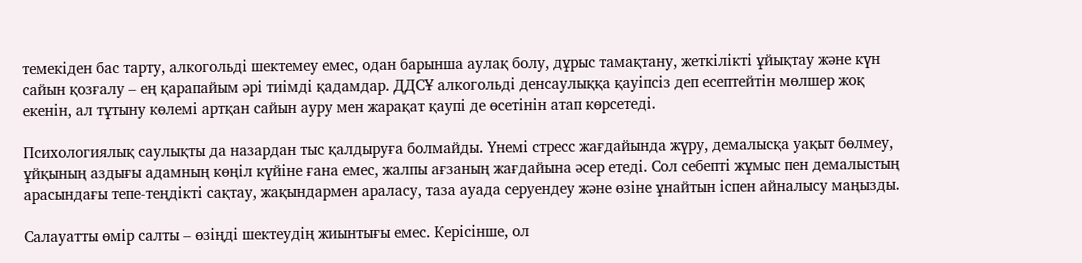темекіден бас тарту, алкогольді шектемеу емес, одан барынша аулақ болу, дұрыс тамақтану, жеткілікті ұйықтау және күн сайын қозғалу – ең қарапайым әрі тиімді қадамдар. ДДСҰ алкогольді денсаулыққа қауіпсіз деп есептейтін мөлшер жоқ екенін, ал тұтыну көлемі артқан сайын ауру мен жарақат қаупі де өсетінін атап көрсетеді.

Психологиялық саулықты да назардан тыс қалдыруға болмайды. Үнемі стресс жағдайында жүру, демалысқа уақыт бөлмеу, ұйқының аздығы адамның көңіл күйіне ғана емес, жалпы ағзаның жағдайына әсер етеді. Сол себепті жұмыс пен демалыстың арасындағы тепе-теңдікті сақтау, жақындармен араласу, таза ауада серуендеу және өзіне ұнайтын іспен айналысу маңызды.

Салауатты өмір салты – өзіңді шектеудің жиынтығы емес. Керісінше, ол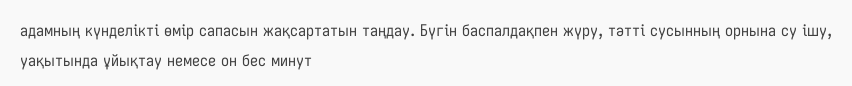адамның күнделікті өмір сапасын жақсартатын таңдау. Бүгін баспалдақпен жүру, тәтті сусынның орнына су ішу, уақытында ұйықтау немесе он бес минут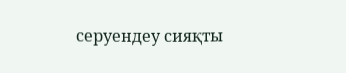серуендеу сияқты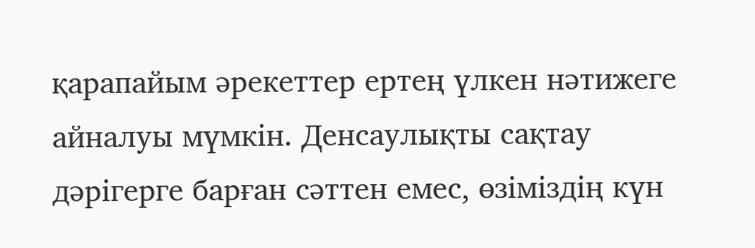қарапайым әрекеттер ертең үлкен нәтижеге айналуы мүмкін. Денсаулықты сақтау дәрігерге барған сәттен емес, өзіміздің күн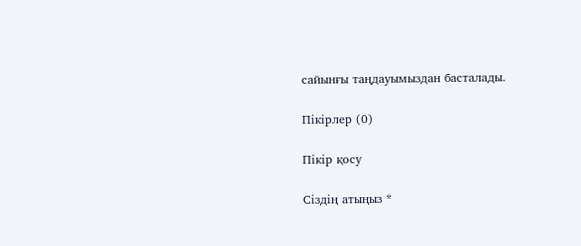сайынғы таңдауымыздан басталады.

Пікірлер (0)

Пікір қосу

Сіздің атыңыз *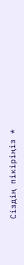Сіздің пікіріңіз *